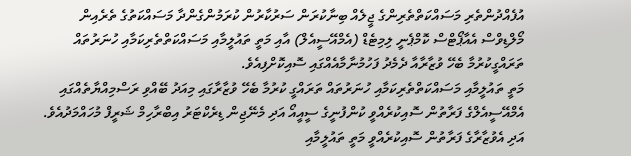އުފެއްދުންތެރި މަސައްކަތްތެރިންގެ ޖީލެއް ބިނާކުރަން ސަރުކާރުން ކުރަމުންގެންދާ މަސައްކަތުގެ ތެރެއިން މޯލްޑިވްސް އެއާޕޯޓްސް ކޮމްޕެނީ ލިމިޓެޑް (އެމްއޭސީއެލް) އާއި މަތީ ތައުލީމާއި މަސައްކަތްތެރިކަމާއި ހުނަރުތައް ތަރައްގީކުރުމާ ބެހޭ ވުޒާރާއާ ދެމެދު ފަހުމުނާމާއެއްގައި ސޮއިކޮށްފިއެވެ.
މަތީ ތައުލީމާއި މަސައްކަތްތެރިކަމާއި ހުނަރުތައް ތަރައްގީ ކުރުމާ ބެހޭ ވުޒާރާގައި މިއަދު ބޭއްވި ރަސްމިއްޔާތެއްގައި އެމްއޭސީއެލްގެ ފަރާތުން ސޮއިކުރެއްވީ ކުންފުނީގެ ސީއީއޯ އަދި މެނޭޖިން ޑިރެކްޓަރު އިބްރާހިމް ޝަރީފް މުހައްމަދުއެވެ. އަދި އެވުޒާރާގެ ފަރާތުން ސޮއިކުރެއްވީ މަތީ ތައުލީމާއި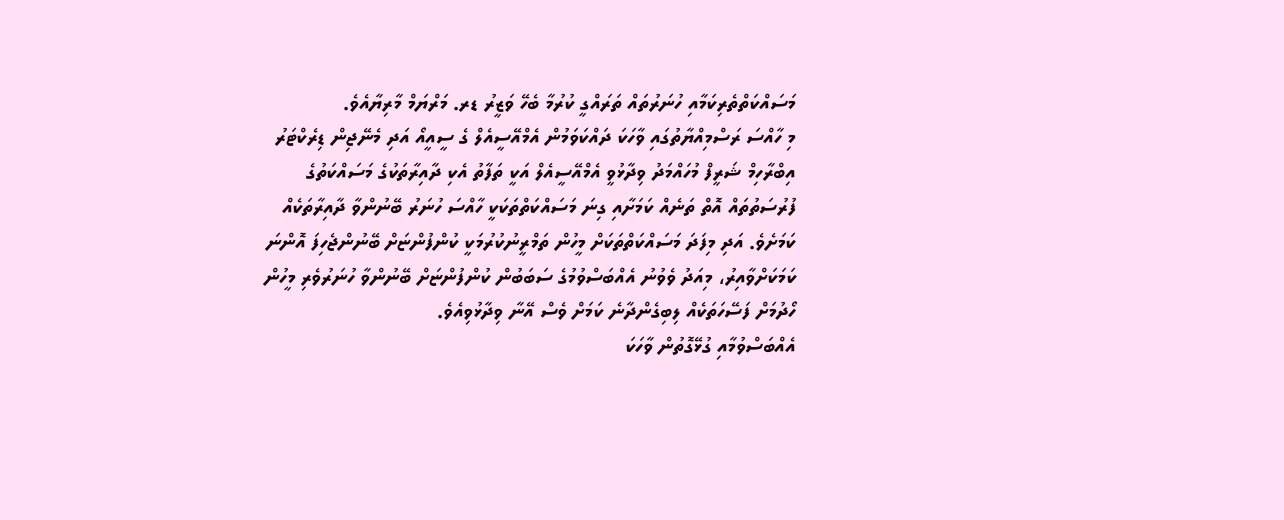މަސައްކަތްތެރިކަމާއި ހުނަރުތައް ތަރައްގީ ކުރުމާ ބެހޭ ވަޒީރު ޑރ. މަރްޔަމް މާރިޔާއެވެ.
މި ހާއްސަ ރަސްމިއްޔާތުގައި ވާހަކަ ދައްކަވަމުން އެމްއޭސީއެލް ގެ ސީއީއޯ އަދި މެނޭޖިން ޑިރެކްޓަރު އިބްރާހިމް ޝަރީފް މުހައްމަދު ވިދާޅުވީ އެމްއޭސީއެލް އަކީ ތަފާތު އެކި ދާއިރާތަކުގެ މަސައްކަތުގެ ފުރުސަތުތައް އޮތް ތަނެއް ކަމަށާއި ގިނަ މަސައްކަތްތަކަކީ ހާއްސަ ހުނަރު ބޭނުންވާ ދާއިރާތަކެއް ކަމަށެވެ. އަދި މިފަދަ މަސައްކަތްތަކަށް މީހުން ތަމްރީނުކުރުމަކީ ކުންފުންޏަށް ބޭނުންޖެހިފަ އޮންނަ ކަމަކަށްވާއިރު، މިއަދު ވެވުނު އެއްބަސްވުމުގެ ސަބަބުން ކުންފުންޏަށް ބޭނުންވާ ހުނަރުވެރި މީހުން ހޯދުމަށް ފަސޭހަތަކެއް ލިބިގެންދާނެ ކަމަށް ވެސް އޭނާ ވިދާޅުވިއެވެ.
އެއްބަސްވުމާއި ގުޅޭގޮތުން ވާހަކަ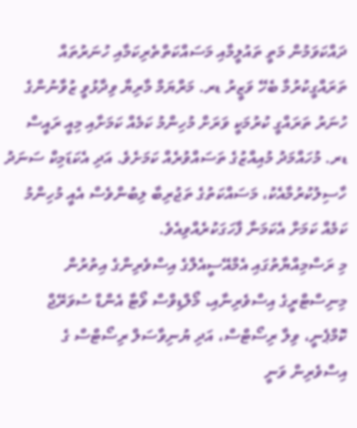ދައްކަވަމުން މަތީ ތައުލީމާއި މަސައްކަތްތެރިކަމާއި ހުނަރުތައް ތަރައްގީކުރުމާ ބެހޭ ވަޒީރު ޑރ. މަރްޔަމް މާރިޔާ ވިދާޅުވީ ޒުވާނުންގެ ހުނަރު ތަރައްގީ ކުރުމަކީ ވަރަށް މުހިންމު ކަމެއް ކަމަށާއި މިއީ ރައީސް ޑރ. މުހައްމަދު މުއިއްޒުގެ ތަސައްވުރެއް ކަމަށެވެ. އަދި އެކަޑަމިކް ސަނަދު ހާސިލުކުރުމާއެކު، މަސައްކަތުގެ ތަޖުރިބާ ލިބުންވެސް އެއީ މުހިންމު ކަމެއް ކަމަށް އެކަމަނާ ފާހަގަކުރެއްވިއެވެ.
މި ރަސްމިއްޔާތުގައި އެމްއޭސީއެލްގެ އިސްވެރިންގެ އިތުރުން މިނިސްޓްރީގެ އިސްވެރިނާއި، މޯލްޑިވްސް ވޯޓާ އެންޑް ސުވަރޭޖް ކޮމްޕެނީ، ވިލާ ރިސޯޓްސް، އަދި ޔުނިވާސަލް ރިސޯޓްސް ގެ އިސްވެރިން ވަނީ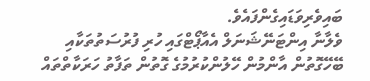ބައިވެރިވަޑައިގެންފައެވެ.
ވެލާނާ އިންޓަނޭޝަނަލް އެއާޕޯޓްގައި ހުރި ފުރުސަތުތަކާއި ބޭހޭގޮތުން އާންމުން ހޭލުންކުރުމުގެ ގޮތުން ތަފާތު ހަރަކާތްތައް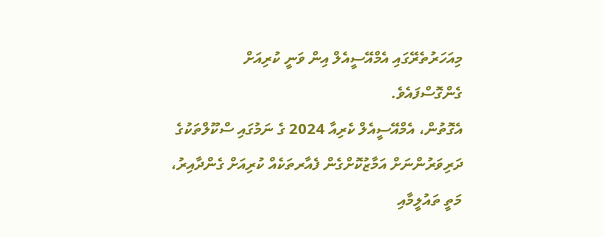މިއަހަރުތެރޭގައި އެމްއޭސީއެލް އިން ވަނީ ކުރިއަށް ގެންގޮސްފައެވެ.
އެގޮތުން، އެމްއޭސީއެލް ކެރިއާ 2024 ގެ ނަމުގައި ސްކޫލްތަކުގެ ދަރިވަރުންނަށް އަމާޒުކޮށްގެން ފެއާރތަކެއް ކުރިއަށް ގެންދާއިރު، މަތީ ތައުލީމާއި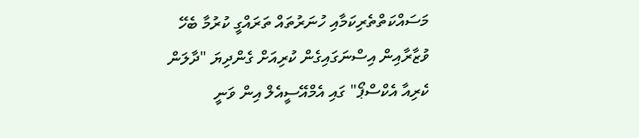މަސައްކަތްތެރިކަމާއި ހުނަރުތައް ތަރައްގީ ކުރުމާ ބެހޭ ވުޒާރާއިން އިސްނަގައިގެން ކުރިއަށް ގެންދިޔަ "ދާލަން ކެރިއާ އެކްސްޕޯ" ގައި އެމްއޭސީއެލް އިން ވަނީ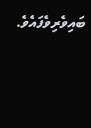ބައިވެރިވެފައެވެ.